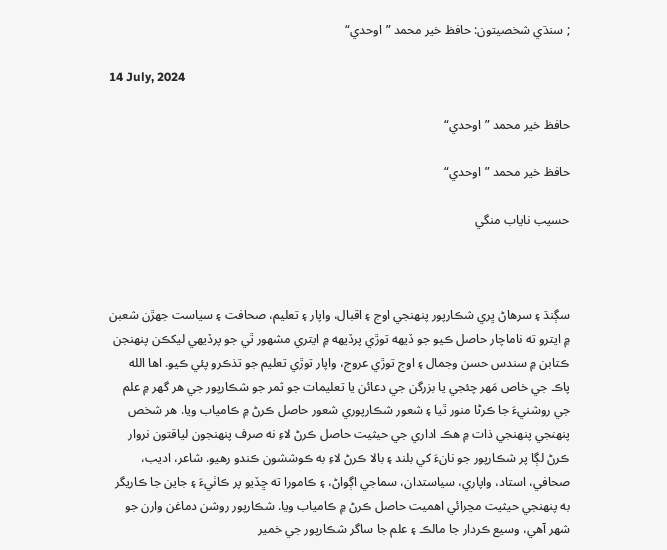; سنڌي شخصيتون: حافظ خير محمد ”اوحدي“

14 July, 2024

حافظ خير محمد ”اوحدي“

حافظ خير محمد ”اوحدي“

حسيب ناياب منگي



سڳنڌ ۽ سرهاڻ ڀري شڪارپور پنهنجي اوج ۽ اقبال، واپار ۽ تعليم، صحافت ۽ سياست جهڙن شعبن ۾ ايترو ته ناماچار حاصل ڪيو جو ڏيهه توڙي پرڏيهه ۾ ايتري مشهور ٿي جو پرڏيهي ليکڪن پنهنجن ڪتابن ۾ سندس حسن وجمال ۽ اوج توڙي عروج، واپار توڙي تعليم جو تذڪرو پئي ڪيو. اها الله پاڪ جي خاص مَهر چئجي يا بزرگن جي دعائن يا تعليمات جو ثمر جو شڪارپور جي هر گهر ۾ علم جي روشنيءَ جا ڪرڻا منور ٿيا ۽ شعور شڪارپوري شعور حاصل ڪرڻ ۾ ڪامياب ويا. هر شخص پنهنجي پنهنجي ذات ۾ هڪ اداري جي حيثيت حاصل ڪرڻ لاءِ نه صرف پنهنجون لياقتون نروار ڪرڻ لڳا پر شڪارپور جو نانءَ کي بلند ۽ بالا ڪرڻ لاءِ به ڪوششون ڪندو رهيو. شاعر، اديب، صحافي، استاد، واپاري، سياستدان، سماجي اڳواڻ، ۽ ڪامورا ته ڇڏيو پر ڪاٺيءَ ۽ جاين جا ڪاريگر به پنهنجي حيثيت مڃرائي اهميت حاصل ڪرڻ ۾ ڪامياب ويا. شڪارپور روشن دماغن وارن جو شهر آهي، وسيع ڪردار جا مالڪ ۽ علم جا ساگر شڪارپور جي خمير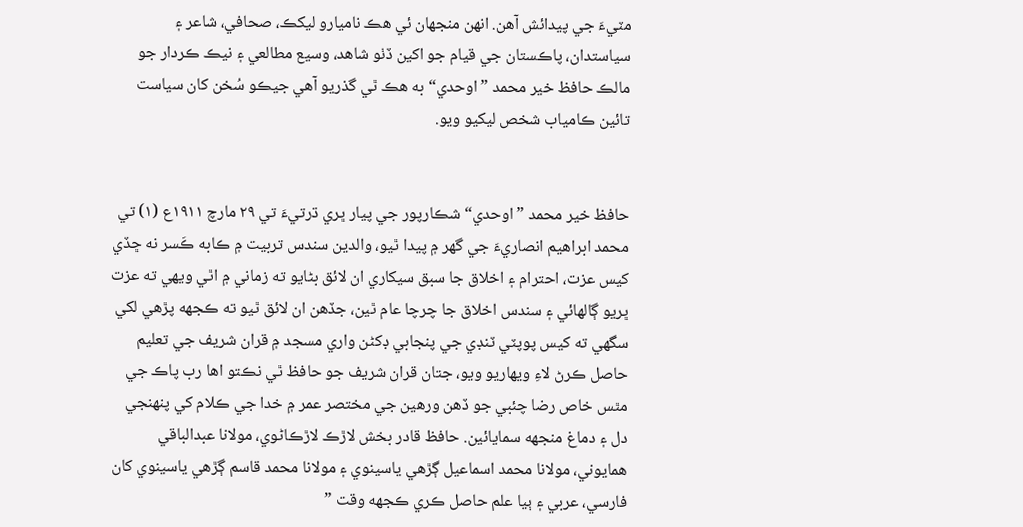مٽيءَ جي پيدائش آهن. انهن منجهان ئي هڪ ناميارو ليکڪ، صحافي، شاعر ۽ سياستدان، پاڪستان جي قيام جو اکين ڏٺو شاهد، وسيع مطالعي ۽ نيڪ ڪردار جو مالڪ حافظ خير محمد ”اوحدي“ به هڪ ٿي گذريو آهي جيڪو سُخن کان سياست تائين ڪامياب شخص ليکيو ويو.


حافظ خير محمد ”اوحدي“ شڪارپور جي پيار ڀري ڌرتيءَ تي ۲۹ مارچ ۱۹۱۱ع (۱) تي محمد ابراهيم انصاريءَ جي گهر ۾ پيدا ٿيو، والدين سندس تربيت ۾ ڪابه ڪَسر نه ڇڏي کيس عزت، احترام ۽ اخلاق جا سبق سيکاري ان لائق بڻايو ته زماني ۾ اٿي ويهي ته عزت ڀريو ڳالهائي ۽ سندس اخلاق جا چرچا عام ٿين، جڏهن ان لائق ٿيو ته ڪجهه پڙهي لکي سگهي ته کيس پوپٽي ٽنڊي جي پنجابي ڊکڻن واري مسجد ۾ قران شريف جي تعليم حاصل ڪرڻ لاءِ ويهاريو ويو، جتان قران شريف جو حافظ ٿي نڪتو اها رب پاڪ جي مٿس خاص رضا چئبي جو ڏهن ورهين جي مختصر عمر ۾ خدا جي ڪلام کي پنهنجي دل ۽ دماغ منجهه سمايائين. حافظ قادر بخش لاڙڪ لاڙڪاڻوي، مولانا عبدالباقي همايوني، مولانا محمد اسماعيل ڳڙهي ياسينوي ۽ مولانا محمد قاسم ڳڙهي ياسينوي کان فارسي، عربي ۽ ٻيا علم حاصل ڪري ڪجهه وقت ”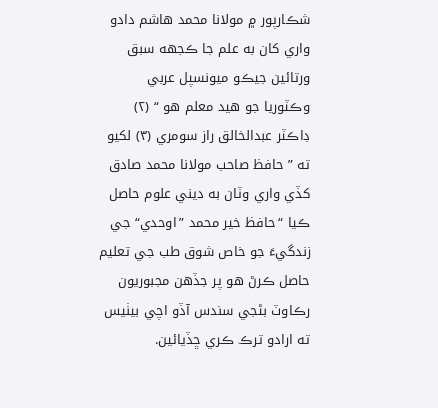شڪارپور ۾ مولانا محمد هاشم دادو واري کان به علم جا ڪجهه سبق ورتائين جيڪو ميونسپل عربي وڪٽوريا جو هيد معلم هو “ (۲) ڊاڪٽر عبدالخالق راز سومري (۳) لکيو ته ” حافظ صاحب مولانا محمد صادق کڏي واري وٽان به ديني علوم حاصل ڪيا “حافظ خير محمد ”اوحدي“ جي زندگيءَ جو خاص شوق طب جي تعليم حاصل ڪرڻ هو پر جڏهن مجبوريون رڪاوٽ بڻجي سندس آڏو اچي بيٺيس ته ارادو ترڪ ڪري ڇڏيائين.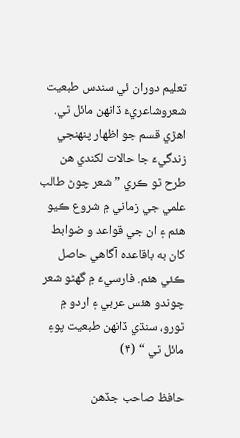تعليم دوران ئي سندس طبعيت شعروشاعريءَ ڏانهن مائل ٿي. اهڙي قسم جو اظهار پنهنجي زندگيءَ جا حالات لکندي هن طرح ٿو ڪري ” شعر چوڻ طالب علمي جي زماني ۾ شروع ڪيو هئم ۽ ان جي قواعد و ضوابط کان به باقاعده آگاهي حاصل ڪئي هئم. فارسيءَ ۾ گهڻو شعر چوندو هئس عربي ۽ اردو ۾ ٿورو، سنڌي ڏانهن طبعيت پوءِ مائل ٿي “ (۴)

حافظ صاحب جڏهن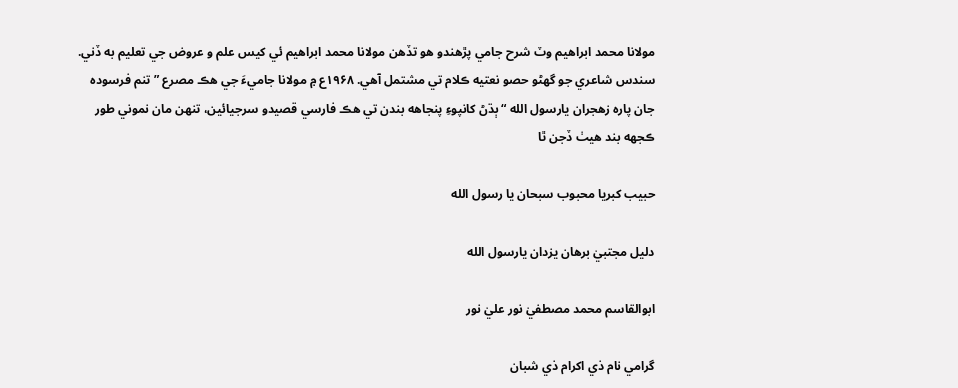مولانا محمد ابراهيم وٽ شرح جامي پڙهندو هو تڏهن مولانا محمد ابراهيم ئي کيس علم و عروض جي تعليم به ڏني. سندس شاعري جو گهڻو حصو نعتيه ڪلام تي مشتمل آهي. ۱۹۶۸ع ۾ مولانا جاميءَ جي هڪ مصرع ” تنم فرسوده جان پاره زهجران يارسول الله “ ٻڌڻ کانپوءِ پنجاهه بندن تي هڪ فارسي قصيدو سرجيائين، تنهن مان نموني طور ڪجهه بند هيٺ ڏجن ٿا

حبيب کبريا محبوب سبحان يا رسول الله

دليل مجتبيٰ برهان يزدان يارسول الله

ابوالقاسم محمد مصطفيٰ نور عليٰ نور

گرامي نام ذي اکرام ذي شبان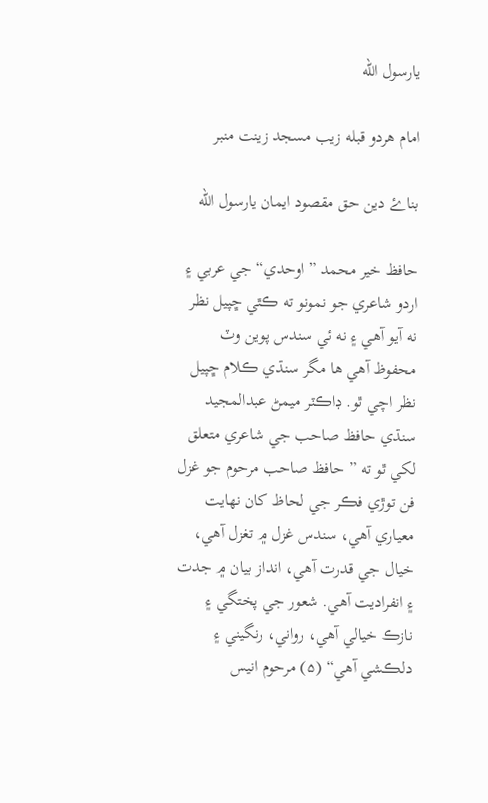يارسول الله

امام هردو قبله زيب مسجد زينت منبر

بناۓ دين حق مقصود ايمان يارسول الله

حافظ خير محمد ”اوحدي“ جي عربي ۽ اردو شاعري جو نمونو ته ڪٿي ڇپيل نظر نه آيو آهي ۽ نه ئي سندس پوين وٽ محفوظ آهي ها مگر سنڌي ڪلام ڇپيل نظر اچي ٿو. ڊاڪٽر ميمڻ عبدالمجيد سنڌي حافظ صاحب جي شاعري متعلق لکي ٿو ته ” حافظ صاحب مرحوم جو غزل فن توڙي فڪر جي لحاظ کان نهايت معياري آهي، سندس غزل ۾ تغزل آهي، خيال جي قدرت آهي، انداز بيان ۾ جدت ۽ انفراديت آهي. شعور جي پختگي ۽ نازڪ خيالي آهي، رواني، رنگيني ۽ دلڪشي آهي“ (۵) مرحوم انيس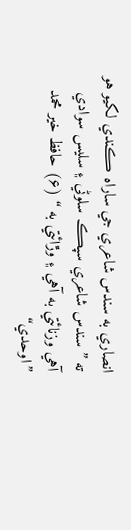انصاري به سندس شاعري جي ساراه ڪندي لکيو هو ته ” سندس شاعري سپڪ سلوڻي ۽ سليس سوادي آهي وزنائتي به آهي ۽ وڙائتي به “ (۶) حافظ خير محمد ”اوحدي“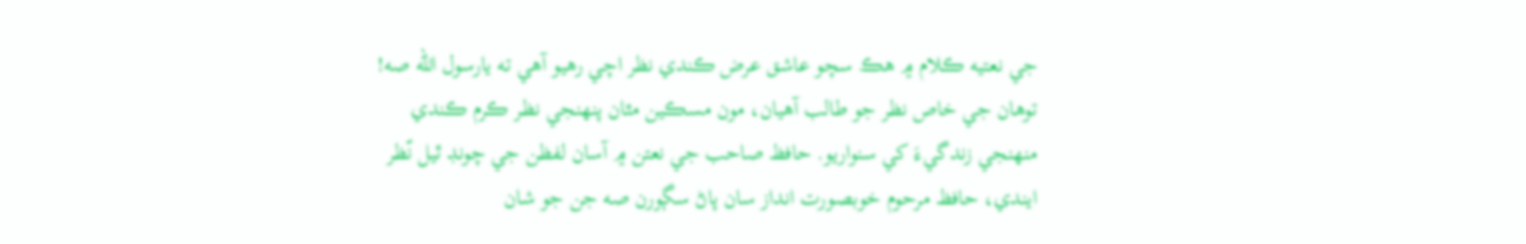جي نعتيه ڪلام ۾ هڪ سچو عاشق عرض ڪندي نظر اچي رهيو آهي ته يارسول الله صه! توهان جي خاص نظر جو طالب آهيان، مون مسڪين مٿان پنهنجي نظر ڪرم ڪندي منهنجي زندگيءَ کي سنواريو. حافظ صاحب جي نعتن ۾ آسان لفظن جي چونڊ ٿيل نّظر ايندي، حافظ مرحوم خوبصورت انداز سان پاڻ سڳورن صه جن جو شان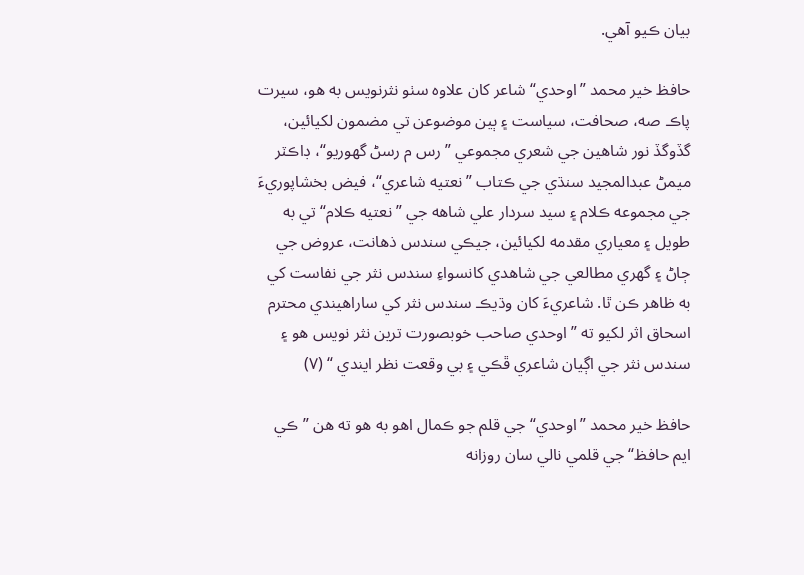بيان ڪيو آهي.

حافظ خير محمد ”اوحدي“ شاعر کان علاوه سٺو نثرنويس به هو، سيرت پاڪ صه، صحافت، سياست ۽ ٻين موضوعن تي مضمون لکيائين، گڏوگڏ نور شاهين جي شعري مجموعي ”رس م رسڻ گهوريو“، ڊاڪٽر ميمڻ عبدالمجيد سنڌي جي ڪتاب ”نعتيه شاعري“، فيض بخشاپوريءَ جي مجموعه ڪلام ۽ سيد سردار علي شاهه جي ”نعتيه ڪلام“ تي به طويل ۽ معياري مقدمه لکيائين، جيڪي سندس ذهانت، عروض جي ڄاڻ ۽ گهري مطالعي جي شاهدي کانسواءِ سندس نثر جي نفاست کي به ظاهر ڪن ٿا. شاعريءَ کان وڌيڪ سندس نثر کي ساراهيندي محترم اسحاق اثر لکيو ته ” اوحدي صاحب خوبصورت ترين نثر نويس هو ۽ سندس نثر جي اڳيان شاعري ڦڪي ۽ بي وقعت نظر ايندي “ (۷)

حافظ خير محمد ”اوحدي“ جي قلم جو ڪمال اهو به هو ته هن ”ڪي ايم حافظ“ جي قلمي نالي سان روزانه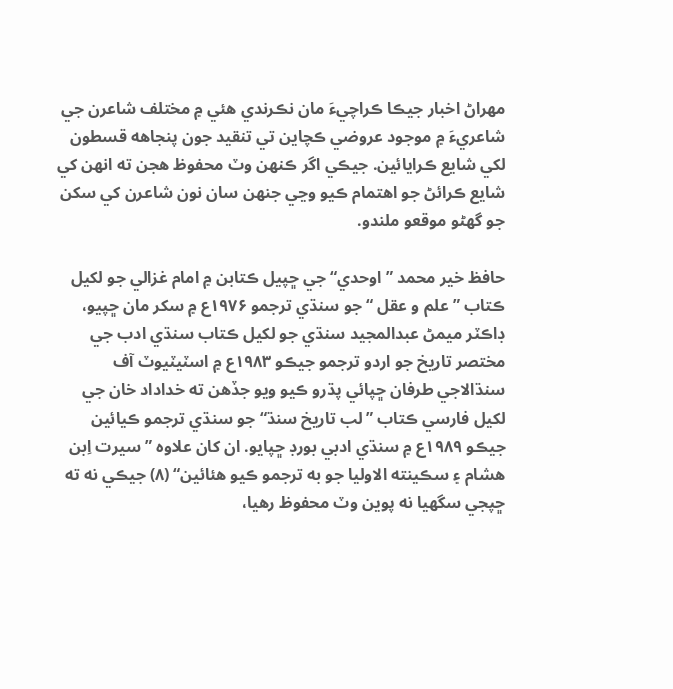مهراڻ اخبار جيڪا ڪراچيءَ مان نڪرندي هئي ۾ مختلف شاعرن جي شاعريءَ ۾ موجود عروضي ڪچاين تي تنقيد جون پنجاهه قسطون لکي شايع ڪرايائين. جيڪي اگر ڪنهن وٽ محفوظ هجن ته انهن کي شايع ڪرائڻ جو اهتمام ڪيو وڃي جنهن سان نون شاعرن کي سکن جو گهڻو موقعو ملندو.

حافظ خير محمد ”اوحدي“ جي ڇپيل ڪتابن ۾ امام غزالي جو لکيل ڪتاب ”علم و عقل “ جو سنڌي ترجمو ۱۹۷۶ع ۾ سکر مان ڇپيو، ڊاڪٽر ميمڻ عبدالمجيد سنڌي جو لکيل ڪتاب سنڌي ادب جي مختصر تاريخ جو اردو ترجمو جيڪو ۱۹۸۳ع ۾ اسٽيٽيوٽ آف سنڌالاجي طرفان ڇپائي پڌرو ڪيو ويو جڏهن ته خداداد خان جي لکيل فارسي ڪتاب ”لب تاريخ سنڌ“ جو سنڌي ترجمو ڪيائين جيڪو ۱۹۸۹ع ۾ سنڌي ادبي بورڊ ڇپايو. ان کان علاوه ” سيرت اِبن هشام ۽ سڪينته الاوليا جو به ترجمو ڪيو هئائين“ (۸) جيڪي نه ته ڇپجي سگهيا نه پوين وٽ محفوظ رهيا،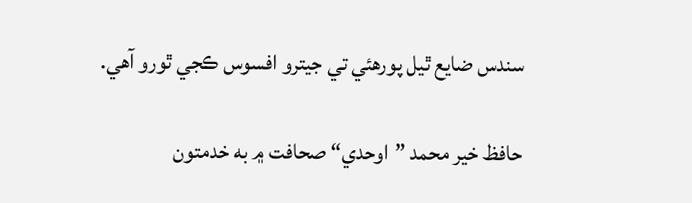سندس ضايع ٿيل پورهئي تي جيترو افسوس ڪجي ٿورو آهي.

حافظ خير محمد ”اوحدي“ صحافت ۾ به خدمتون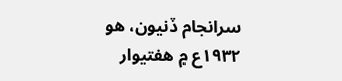سرانجام ڏنيون، هو ۱۹۳۲ع ۾ هفتيوار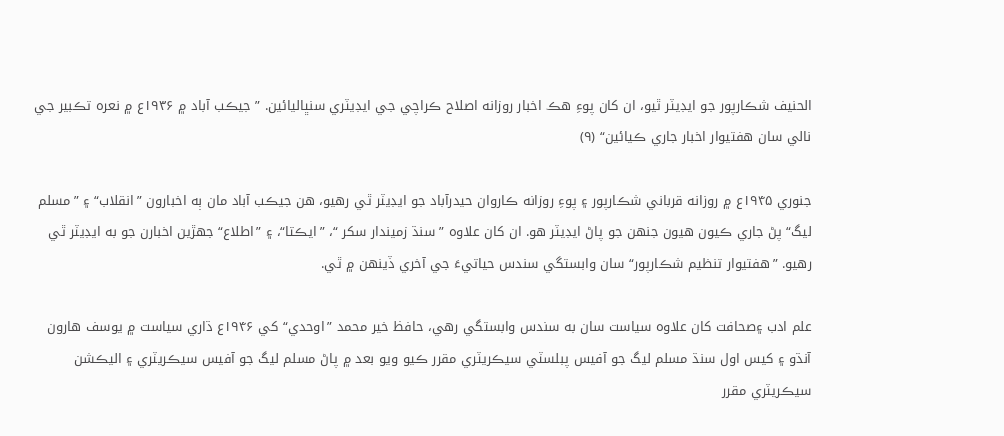الحنيف شڪارپور جو ايڊيٽر ٿيو، ان کان پوءِ هڪ اخبار روزانه اصلاح ڪراچي جي ايڊيٽري سنڀاليائين. ” جيڪب آباد ۾ ۱۹۳۶ع ۾ نعره تڪبير جي نالي سان هفتيوار اخبار جاري ڪيائين“ (۹)

جنوري ۱۹۴۵ع ۾ روزانه قرباني شڪارپور ۽ پوءِ روزانه ڪاروان حيدرآباد جو ايڊيٽر ٿي رهيو، هن جيڪب آباد مان ٻه اخبارون ”انقلاب“ ۽ ”مسلم ليگ“ پڻ جاري ڪيون هيون جنهن جو پاڻ ايڊيٽر هو. ان کان علاوه ”سنڌ زميندار سکر “، ”ايڪتا“، ۽ ”اطلاع“ جهڙين اخبارن جو به ايڊيٽر ٿي رهيو. ”هفتيوار تنظيم شڪارپور“ سان وابستگي سندس حياتيءَ جي آخري ڏينهن ۾ ٿي.

علم ادب ۽صحافت کان علاوه سياست سان به سندس وابستگي رهي، حافظ خير محمد ”اوحدي“ کي ۱۹۴۶ع ڌاري سياست ۾ يوسف هارون آنڌو ۽ کيس اول سنڌ مسلم ليگ جو آفيس پبلسٽي سيڪريٽري مقرر ڪيو ويو بعد ۾ پاڻ مسلم ليگ جو آفيس سيڪريٽري ۽ اليڪشن سيڪريٽري مقرر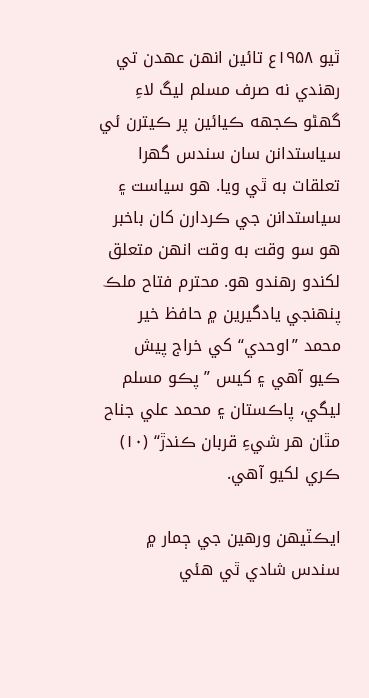ٿيو ۱۹۵۸ع تائين انهن عهدن تي رهندي نه صرف مسلم ليگ لاءِ گهڻو ڪجهه ڪيائين پر ڪيترن ئي سياستدانن سان سندس گهرا تعلقات به ٿي ويا. هو سياست ۽ سياستدانن جي ڪردارن کان باخبر هو سو وقت به وقت انهن متعلق لکندو رهندو هو. محترم فتاح ملڪ پنهنجي يادگيرين ۾ حافظ خير محمد ”اوحدي“ کي خراج پيش ڪيو آهي ۽ کيس ”پڪو مسلم ليگي، پاڪستان ۽ محمد علي جناح مٿان هر شيءِ قربان ڪندڙ“ (۱۰) ڪري لکيو آهي.

ايڪٽيهن ورهين جي ڄمار ۾ سندس شادي ٿي هئي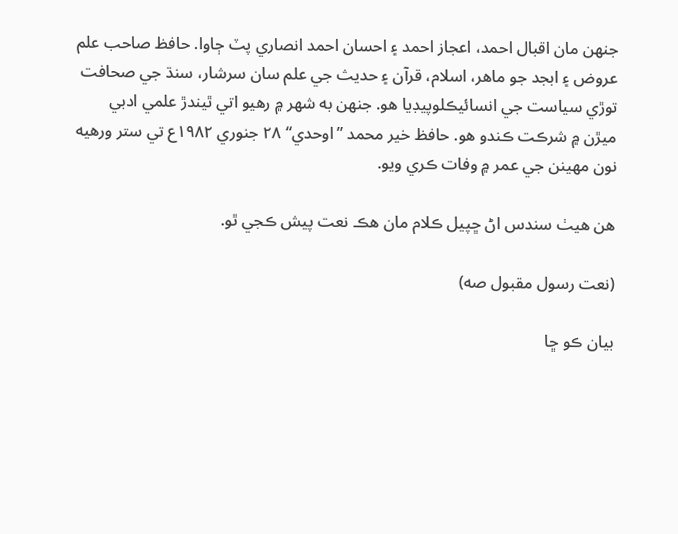جنهن مان اقبال احمد، اعجاز احمد ۽ احسان احمد انصاري پٽ ڄاوا. حافظ صاحب علم عروض ۽ ابجد جو ماهر، اسلام، قرآن ۽ حديث جي علم سان سرشار، سنڌ جي صحافت توڙي سياست جي انسائيڪلوپيڊيا هو. جنهن به شهر ۾ رهيو اتي ٿيندڙ علمي ادبي ميڙن ۾ شرڪت ڪندو هو. حافظ خير محمد ”اوحدي“ ۲۸ جنوري ۱۹۸۲ع تي ستر ورهيه نون مهينن جي عمر ۾ وفات ڪري ويو.

هن هيٺ سندس اڻ ڇپيل ڪلام مان هڪ نعت پيش ڪجي ٿو.

(نعت رسول مقبول صه)

بيان ڪو ڇا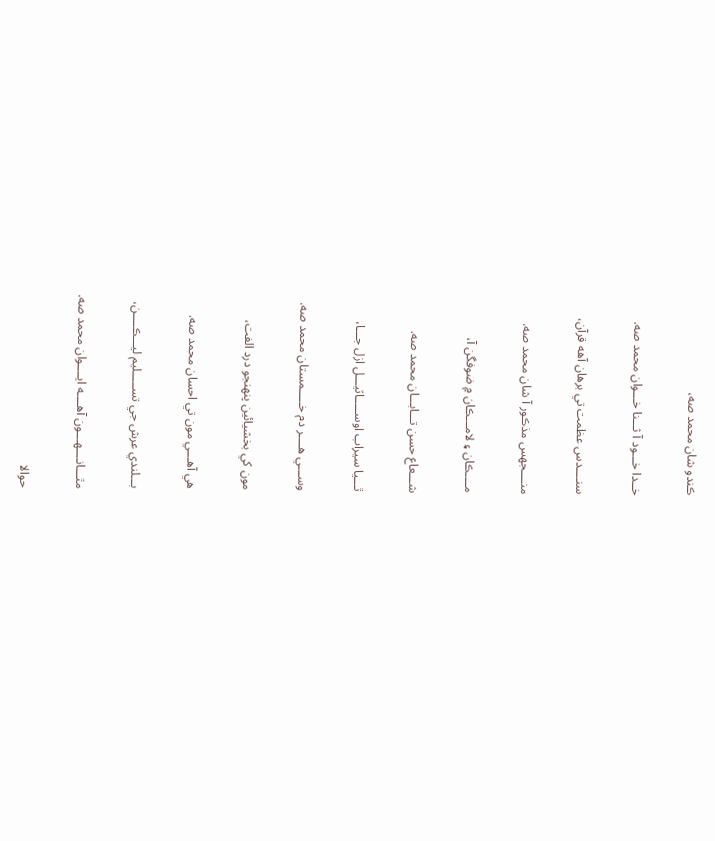ڪندو شان محمد صه،

خــدا خـــود آ ثـــنا خـــوان محمد صه.

سنــــدس عظمت تي برهان آهه قرآن،

منــــجهس مذڪور آ شان محمد صه.

مــــڪان ۽ لامـــڪان ۾ ضوفگن آ،

شـــعاع حسن تـــابـــان محمد صه.

ٿـــيا سيراب اوســـــاٽيـــل ازل جـــا،

وســـي هــــر دم خـــــمستان محمد صه.

مون کي بخشيائين پنهنجو درد الفت،

هي آهـــي مون تي احسان محمد صه.

بـــلندي عرش جي تســـــليم ليـــڪــــن،

مٿـــانــــهـــون آهــــه ايــــوان محمد صه.

حوالا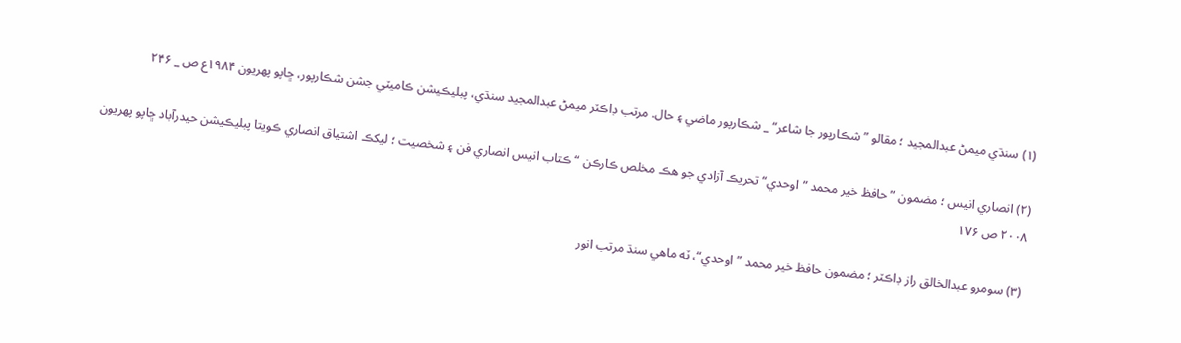(۱) سنڌي ميمڻ عبدالمجيد ؛ مقالو ”شڪارپور جا شاعر“ _ شڪارپور ماضي ۽ حال. مرتب ڊاڪٽر ميمڻ عبدالمجيد سنڌي، پبليڪيشن ڪاميٽي جشن شڪارپور، ڇاپو پهريون ۱۹۸۴ع ص _ ۲۴۶

(۲) انصاري انيس ؛ مضمون ” حافظ خير محمد ”اوحدي“ تحريڪ آزادي جو هڪ مخلص ڪارڪن “ ڪتاب انيس انصاري فن ۽ شخصيت ؛ ليکڪ اشتياق انصاري ڪويتا پبليڪيشن حيدرآباد ڇاپو پهريون ۲۰۰۸ ص ۱۷۶

(۳) سومرو عبدالخالق راز ڊاڪٽر ؛ مضمون حافظ خير محمد ”اوحدي“، ٽه ماهي سنڌ مرتب انور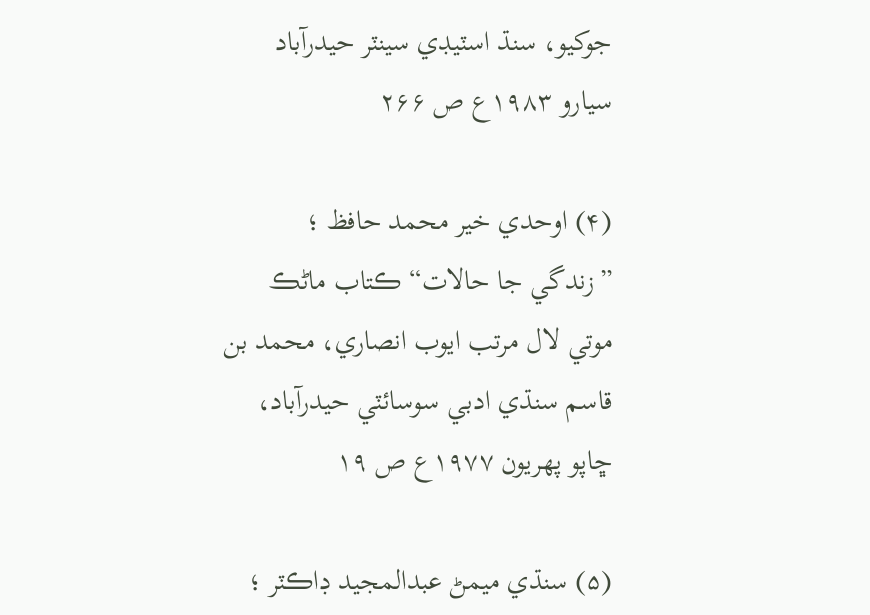جوکيو، سنڌ اسٽيڊي سينٽر حيدرآباد سيارو ۱۹۸۳ع ص ۲۶۶

(۴) اوحدي خير محمد حافظ ؛ ”زندگي جا حالات“ ڪتاب ماڻڪ موتي لال مرتب ايوب انصاري، محمد بن قاسم سنڌي ادبي سوسائٽي حيدرآباد، ڇاپو پهريون ۱۹۷۷ع ص ۱۹

(۵) سنڌي ميمڻ عبدالمجيد ڊاڪٽر ؛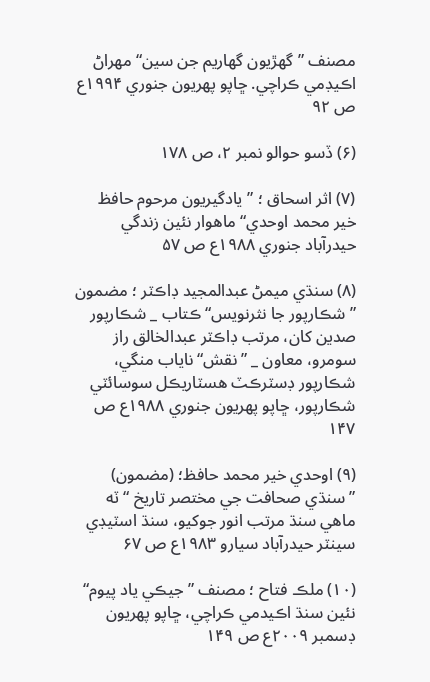مصنف ”گهڙيون گهاريم جن سين“ مهراڻ اڪيڊمي ڪراچي. ڇاپو پهريون جنوري ۱۹۹۴ع ص ۹۲

(۶) ڏسو حوالو نمبر ۲، ص ۱۷۸

(۷) اثر اسحاق ؛ ”يادگيريون مرحوم حافظ خير محمد اوحدي“ ماهوار نئين زندگي حيدرآباد جنوري ۱۹۸۸ع ص ۵۷

(۸) سنڌي ميمڻ عبدالمجيد ڊاڪٽر ؛ مضمون ”شڪارپور جا نثرنويس“ ڪتاب _ شڪارپور صدين کان، مرتب ڊاڪٽر عبدالخالق راز سومرو، معاون _ ”نقش“ ناياب منگي، شڪارپور ڊسٽرڪٽ هسٽاريڪل سوسائٽي شڪارپور، ڇاپو پهريون جنوري ۱۹۸۸ع ص ۱۴۷

(۹) اوحدي خير محمد حافظ؛ (مضمون) ”سنڌي صحافت جي مختصر تاريخ “ ٽه ماهي سنڌ مرتب انور جوکيو، سنڌ اسٽيڊي سينٽر حيدرآباد سيارو ۱۹۸۳ع ص ۶۷

(۱۰) ملڪ فتاح ؛ مصنف ”جيڪي ياد پيوم“ نئين سنڌ اڪيدمي ڪراچي، ڇاپو پهريون ڊسمبر ۲۰۰۹ع ص ۱۴۹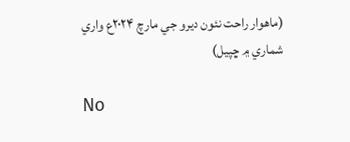(ماهوار راحت نئون ديرو جي مارچ ۲۰۲۴ع واري شماري ۾ ڇپيل)

No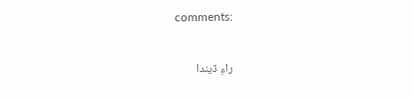comments:

راءِ ڏيندا